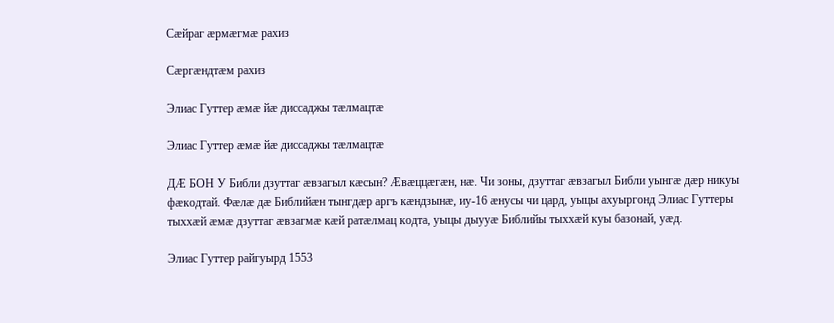Сӕйраг ӕрмӕгмӕ рахиз

Сӕргӕндтӕм рахиз

Элиас Гуттер ӕмӕ йӕ диссаджы тӕлмацтӕ

Элиас Гуттер ӕмӕ йӕ диссаджы тӕлмацтӕ

ДӔ БОН У Библи дзуттаг ӕвзагыл кӕсын? Ӕвӕццӕгӕн, нӕ. Чи зоны, дзуттаг ӕвзагыл Библи уынгӕ дӕр никуы фӕкодтай. Фӕлӕ дӕ Библийӕн тынгдӕр аргъ кӕндзынӕ, иу-16 ӕнусы чи цард, уыцы ахуыргонд Элиас Гуттеры тыххӕй ӕмӕ дзуттаг ӕвзагмӕ кӕй ратӕлмац кодта, уыцы дыууӕ Библийы тыххӕй куы базонай, уӕд.

Элиас Гуттер райгуырд 1553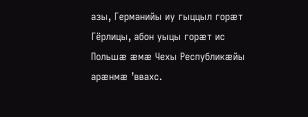азы, Германийы иу гыццыл горӕт Гёрлицы, абон уыцы горӕт ис Польшӕ ӕмӕ Чехы Республикӕйы арӕнмӕ ’ввахс.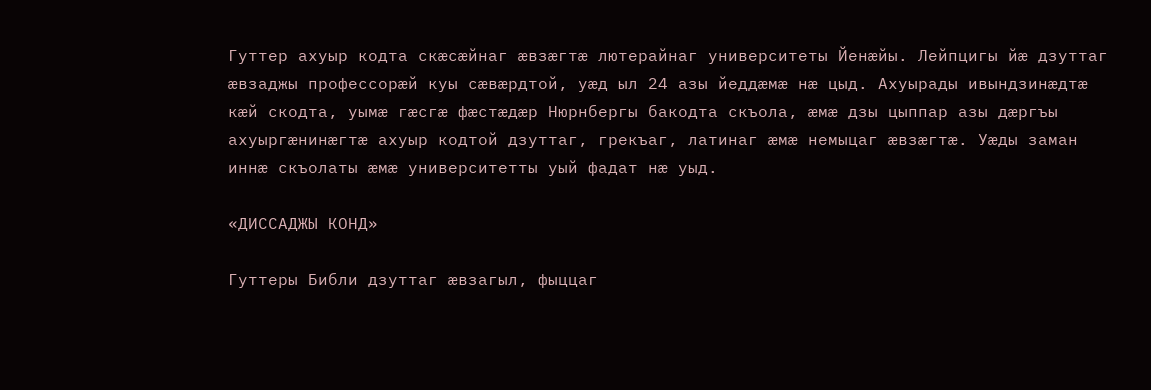Гуттер ахуыр кодта скӕсӕйнаг ӕвзӕгтӕ лютерайнаг университеты Йенӕйы. Лейпцигы йӕ дзуттаг ӕвзаджы профессорӕй куы сӕвӕрдтой, уӕд ыл 24 азы йеддӕмӕ нӕ цыд. Ахуырады ивындзинӕдтӕ кӕй скодта, уымӕ гӕсгӕ фӕстӕдӕр Нюрнбергы бакодта скъола, ӕмӕ дзы цыппар азы дӕргъы ахуыргӕнинӕгтӕ ахуыр кодтой дзуттаг, грекъаг, латинаг ӕмӕ немыцаг ӕвзӕгтӕ. Уӕды заман иннӕ скъолаты ӕмӕ университетты уый фадат нӕ уыд.

«ДИССАДЖЫ КОНД»

Гуттеры Библи дзуттаг ӕвзагыл, фыццаг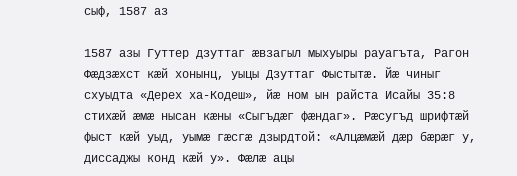сыф, 1587 аз

1587 азы Гуттер дзуттаг ӕвзагыл мыхуыры рауагъта, Рагон Фӕдзӕхст кӕй хонынц, уыцы Дзуттаг Фыстытӕ. Йӕ чиныг схуыдта «Дерех ха-Кодеш», йӕ ном ын райста Исайы 35:8 стихӕй ӕмӕ нысан кӕны «Сыгъдӕг фӕндаг». Рӕсугъд шрифтӕй фыст кӕй уыд, уымӕ гӕсгӕ дзырдтой: «Алцӕмӕй дӕр бӕрӕг у, диссаджы конд кӕй у». Фӕлӕ ацы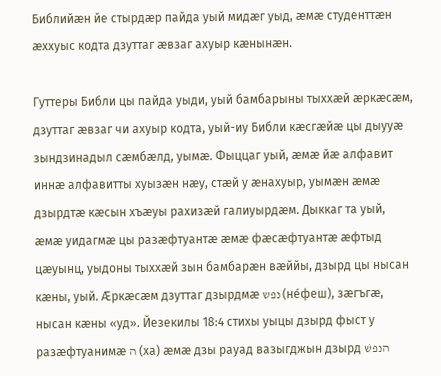Библийӕн йе стырдӕр пайда уый мидӕг уыд, ӕмӕ студенттӕн ӕххуыс кодта дзуттаг ӕвзаг ахуыр кӕнынӕн.

Гуттеры Библи цы пайда уыди, уый бамбарыны тыххӕй ӕркӕсӕм, дзуттаг ӕвзаг чи ахуыр кодта, уый-иу Библи кӕсгӕйӕ цы дыууӕ зындзинадыл сӕмбӕлд, уымӕ. Фыццаг уый, ӕмӕ йӕ алфавит иннӕ алфавитты хуызӕн нӕу, стӕй у ӕнахуыр, уымӕн ӕмӕ дзырдтӕ кӕсын хъӕуы рахизӕй галиуырдӕм. Дыккаг та уый, ӕмӕ уидагмӕ цы разӕфтуантӕ ӕмӕ фӕсӕфтуантӕ ӕфтыд цӕуынц, уыдоны тыххӕй зын бамбарӕн вӕййы, дзырд цы нысан кӕны, уый. Ӕркӕсӕм дзуттаг дзырдмӕ נפש (не́феш), зӕгъгӕ, нысан кӕны «уд». Йезекилы 18:4 стихы уыцы дзырд фыст у разӕфтуанимӕ ה (ха) ӕмӕ дзы рауад вазыгджын дзырд הנפשׁ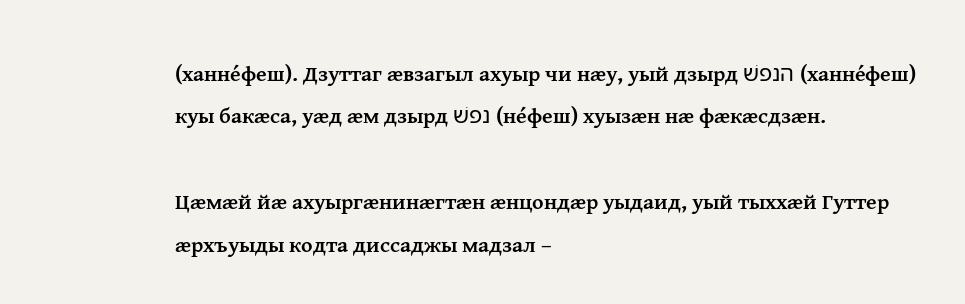(ханне́феш). Дзуттаг ӕвзагыл ахуыр чи нӕу, уый дзырд הנפשׁ (ханне́феш) куы бакӕса, уӕд ӕм дзырд נפשׁ (не́феш) хуызӕн нӕ фӕкӕсдзӕн.

Цӕмӕй йӕ ахуыргӕнинӕгтӕн ӕнцондӕр уыдаид, уый тыххӕй Гуттер ӕрхъуыды кодта диссаджы мадзал –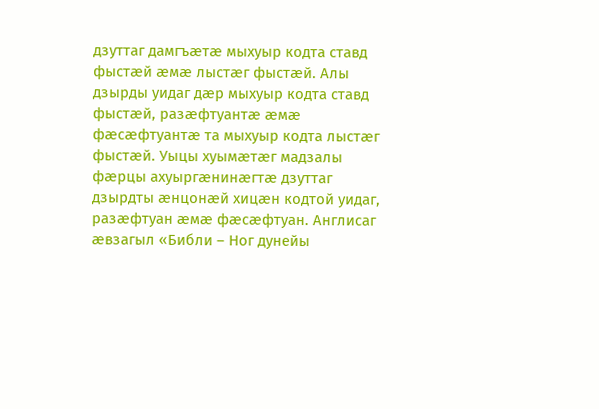дзуттаг дамгъӕтӕ мыхуыр кодта ставд фыстӕй ӕмӕ лыстӕг фыстӕй. Алы дзырды уидаг дӕр мыхуыр кодта ставд фыстӕй, разӕфтуантӕ ӕмӕ фӕсӕфтуантӕ та мыхуыр кодта лыстӕг фыстӕй. Уыцы хуымӕтӕг мадзалы фӕрцы ахуыргӕнинӕгтӕ дзуттаг дзырдты ӕнцонӕй хицӕн кодтой уидаг, разӕфтуан ӕмӕ фӕсӕфтуан. Англисаг ӕвзагыл «Библи – Ног дунейы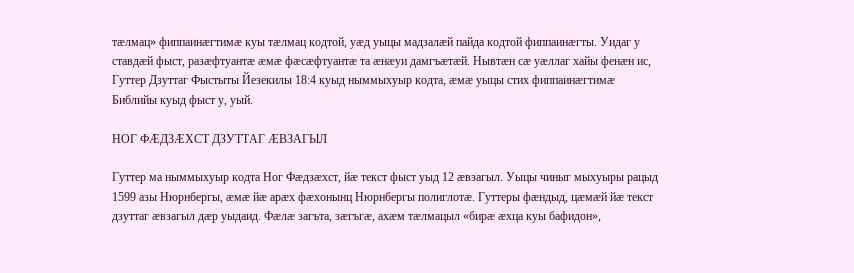тӕлмац» фиппаинӕгтимӕ куы тӕлмац кодтой, уӕд уыцы мадзалӕй пайда кодтой фиппаинӕгты. Уидаг у ставдӕй фыст, разӕфтуантӕ ӕмӕ фӕсӕфтуантӕ та ӕнӕуи дамгъӕтӕй. Нывтӕн сӕ уӕллаг хайы фенӕн ис, Гуттер Дзуттаг Фыстыты Йезекилы 18:4 куыд ныммыхуыр кодта, ӕмӕ уыцы стих фиппаинӕгтимӕ Библийы куыд фыст у, уый.

НОГ ФӔДЗӔХСТ ДЗУТТАГ ӔВЗАГЫЛ

Гуттер ма ныммыхуыр кодта Ног Фӕдзӕхст, йӕ текст фыст уыд 12 ӕвзагыл. Уыцы чиныг мыхуыры рацыд 1599 азы Нюрнбергы, ӕмӕ йӕ арӕх фӕхонынц Нюрнбергы полиглотӕ. Гуттеры фӕндыд, цӕмӕй йӕ текст дзуттаг ӕвзагыл дӕр уыдаид. Фӕлӕ загъта, зӕгъгӕ, ахӕм тӕлмацыл «бирӕ ӕхца куы бафидон»,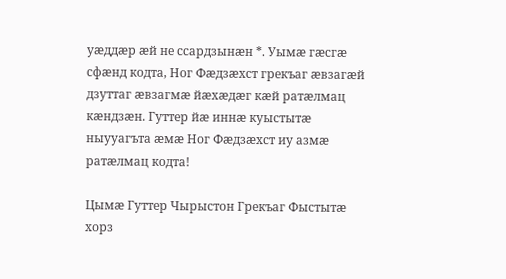уӕддӕр ӕй не ссардзынӕн *. Уымӕ гӕсгӕ сфӕнд кодта, Ног Фӕдзӕхст грекъаг ӕвзагӕй дзуттаг ӕвзагмӕ йӕхӕдӕг кӕй ратӕлмац кӕндзӕн. Гуттер йӕ иннӕ куыстытӕ ныууагъта ӕмӕ Ног Фӕдзӕхст иу азмӕ ратӕлмац кодта!

Цымӕ Гуттер Чырыстон Грекъаг Фыстытӕ хорз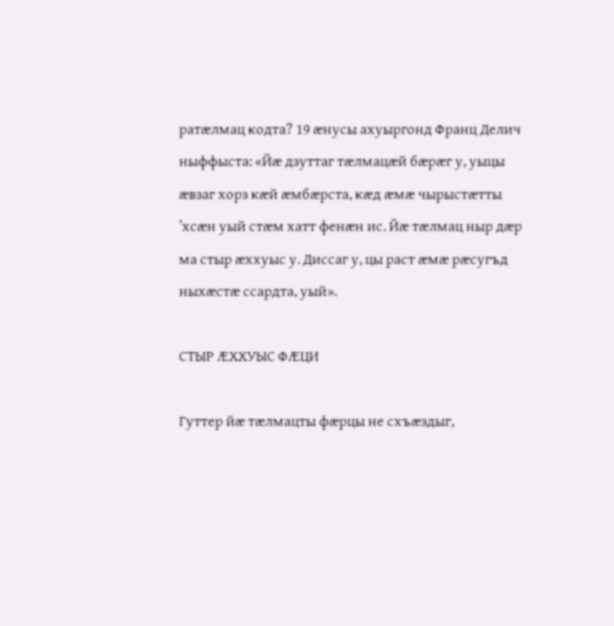ратӕлмац кодта? 19 ӕнусы ахуыргонд Франц Делич ныффыста: «Йӕ дзуттаг тӕлмацӕй бӕрӕг у, уыцы ӕвзаг хорз кӕй ӕмбӕрста, кӕд ӕмӕ чырыстӕтты ’хсӕн уый стӕм хатт фенӕн ис. Йӕ тӕлмац ныр дӕр ма стыр ӕххуыс у. Диссаг у, цы раст ӕмӕ рӕсугъд ныхӕстӕ ссардта, уый».

СТЫР ӔХХУЫС ФӔЦИ

Гуттер йӕ тӕлмацты фӕрцы не схъӕздыг,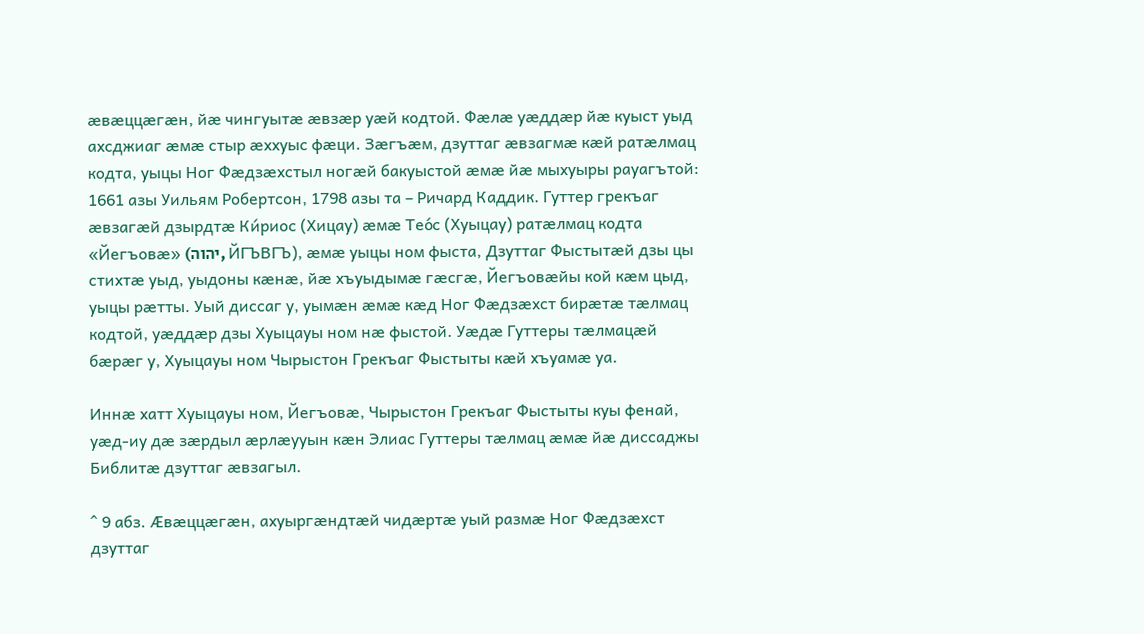ӕвӕццӕгӕн, йӕ чингуытӕ ӕвзӕр уӕй кодтой. Фӕлӕ уӕддӕр йӕ куыст уыд ахсджиаг ӕмӕ стыр ӕххуыс фӕци. Зӕгъӕм, дзуттаг ӕвзагмӕ кӕй ратӕлмац кодта, уыцы Ног Фӕдзӕхстыл ногӕй бакуыстой ӕмӕ йӕ мыхуыры рауагътой: 1661 азы Уильям Робертсон, 1798 азы та – Ричард Каддик. Гуттер грекъаг ӕвзагӕй дзырдтӕ Ки́риос (Хицау) ӕмӕ Тео́с (Хуыцау) ратӕлмац кодта «Йегъовӕ» (יהוה, ЙГЪВГЪ), ӕмӕ уыцы ном фыста, Дзуттаг Фыстытӕй дзы цы стихтӕ уыд, уыдоны кӕнӕ, йӕ хъуыдымӕ гӕсгӕ, Йегъовӕйы кой кӕм цыд, уыцы рӕтты. Уый диссаг у, уымӕн ӕмӕ кӕд Ног Фӕдзӕхст бирӕтӕ тӕлмац кодтой, уӕддӕр дзы Хуыцауы ном нӕ фыстой. Уӕдӕ Гуттеры тӕлмацӕй бӕрӕг у, Хуыцауы ном Чырыстон Грекъаг Фыстыты кӕй хъуамӕ уа.

Иннӕ хатт Хуыцауы ном, Йегъовӕ, Чырыстон Грекъаг Фыстыты куы фенай, уӕд-иу дӕ зӕрдыл ӕрлӕууын кӕн Элиас Гуттеры тӕлмац ӕмӕ йӕ диссаджы Библитӕ дзуттаг ӕвзагыл.

^ 9 абз. Ӕвӕццӕгӕн, ахуыргӕндтӕй чидӕртӕ уый размӕ Ног Фӕдзӕхст дзуттаг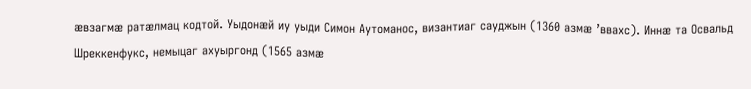ӕвзагмӕ ратӕлмац кодтой. Уыдонӕй иу уыди Симон Аутоманос, византиаг сауджын (1360 азмӕ ’ввахс). Иннӕ та Освальд Шреккенфукс, немыцаг ахуыргонд (1565 азмӕ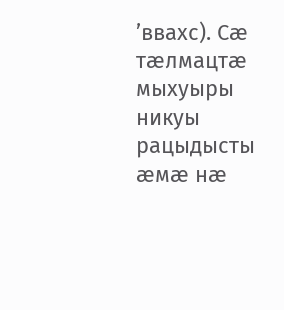’ввахс). Сӕ тӕлмацтӕ мыхуыры никуы рацыдысты ӕмӕ нӕ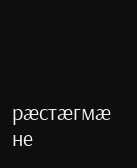рӕстӕгмӕ не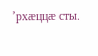’рхӕццӕ сты.